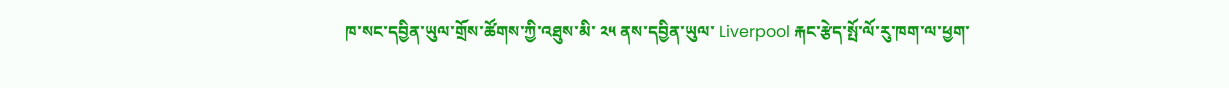ཁ་སང་དབྱིན་ཡུལ་གྲོས་ཚོགས་ཀྱི་འཐུས་མི་ ༢༥ ནས་དབྱིན་ཡུལ་ Liverpool རྐང་རྩེད་སྤོ་ལོ་རུ་ཁག་ལ་ཕྱག་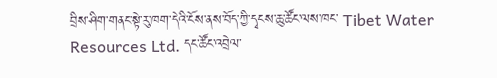བྲིས་ཤིག་གནང་སྟེ་རུ་ཁག་དེའི་ངོས་ནས་བོད་ཀྱི་དྭངས་ཆུ་ཚོང་ལས་ཁང་ Tibet Water Resources Ltd. དང་ཚོང་འབྲེལ་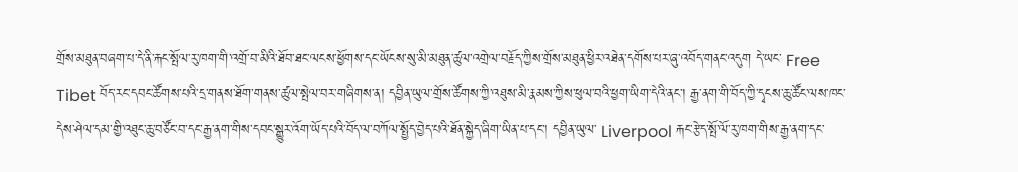གྲོས་མཐུན་བཞག་པ་དེ་ནི་རྐང་སྤོལ་རུ་ཁག་གི་འགྲོ་བ་མིའི་ཐོབ་ཐང་ལངས་ཕྱོགས་དང་ཡོངས་སུ་མི་མཐུན་ཚུལ་འགྲེལ་བརྗོད་ཀྱིས་གྲོས་མཐུན་ཕྱིར་འཐེན་དགོས་པར་ཞུ་འབོད་གནང་འདུག དེ་ཡང་ Free Tibet བོད་རང་དབང་ཚོགས་པའི་དྲ་གནས་ཐོག་གནས་ཚུལ་སྤེལ་བར་གཞིགས་ན། དབྱིན་ཡུལ་གྲོས་ཚོགས་ཀྱི་འཐུས་མི་རྣམས་ཀྱིས་ཕུལ་བའི་ཕྱག་ཡིག་དེའི་ནང་། རྒྱ་ནག་གི་བོད་ཀྱི་དྭངས་ཆུ་ཚོང་ལས་ཁང་དེས་ཤེལ་དམ་གྱི་འཐུང་ཆུ་བཙོང་བ་དང་རྒྱ་ནག་གིས་དབང་སྒྱུར་འོག་ཡོད་པའི་བོད་ལ་བཀོལ་སྤྱོད་བྱེད་པའི་ཐོན་སྐྱེད་ཞིག་ཡིན་པ་དང་། དབྱིན་ཡུལ་ Liverpool རྐང་རྩེད་སྤོ་ལོ་རུ་ཁག་གིས་རྒྱ་ནག་དང་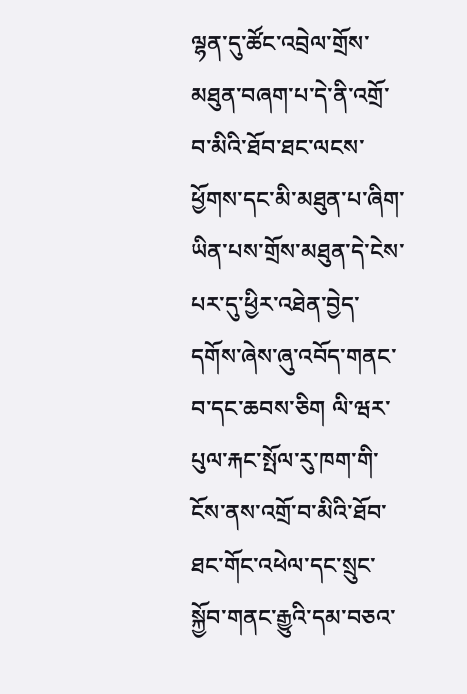ལྷན་དུ་ཚོང་འབྲེལ་གྲོས་མཐུན་བཞག་པ་དེ་ནི་འགྲོ་བ་མིའི་ཐོབ་ཐང་ལངས་ཕྱོགས་དང་མི་མཐུན་པ་ཞིག་ཡིན་པས་གྲོས་མཐུན་དེ་ངེས་པར་དུ་ཕྱིར་འཐེན་བྱེད་དགོས་ཞེས་ཞུ་འབོད་གནང་བ་དང་ཆབས་ཅིག ལི་ཝར་པུལ་རྐང་སྤོལ་རུ་ཁག་གི་ངོས་ནས་འགྲོ་བ་མིའི་ཐོབ་ཐང་གོང་འཕེལ་དང་སྲུང་སྐྱོབ་གནང་རྒྱུའི་དམ་བཅའ་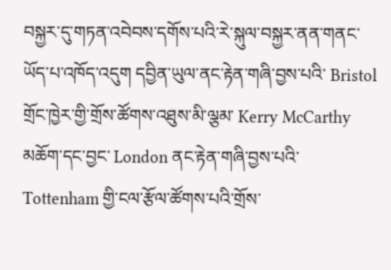བསྐྱར་དུ་གཏན་འབེབས་དགོས་པའི་རེ་སྐུལ་བསྐྱར་ནན་གནང་ཡོད་པ་འཁོད་འདུག དབྱིན་ཡུལ་ནང་རྟེན་གཞི་བྱས་པའི་ Bristol གྲོང་ཁྱེར་གྱི་གྲོས་ཚོགས་འཐུས་མི་ལྕམ་ Kerry McCarthy མཆོག་དང་བྱང་ London ནང་རྟེན་གཞི་བྱས་པའི་ Tottenham གྱི་ངལ་རྩོལ་ཚོགས་པའི་གྲོས་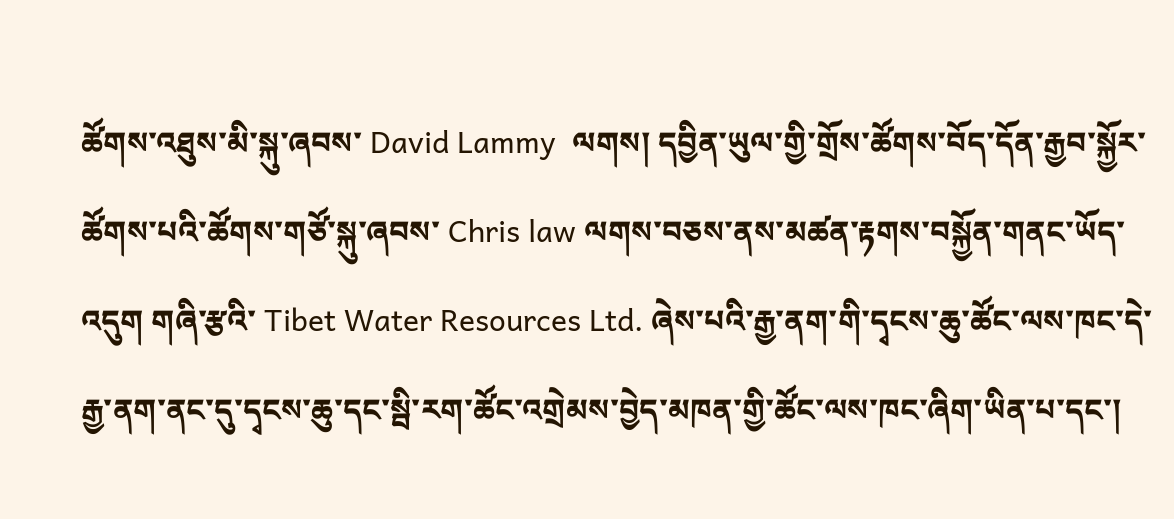ཚོགས་འཐུས་མི་སྐུ་ཞབས་ David Lammy  ལགས། དབྱིན་ཡུལ་གྱི་གྲོས་ཚོགས་བོད་དོན་རྒྱབ་སྐྱོར་ཚོགས་པའི་ཚོགས་གཙོ་སྐུ་ཞབས་ Chris law ལགས་བཅས་ནས་མཚན་རྟགས་བསྐྱོན་གནང་ཡོད་འདུག གཞི་རྩའི་ Tibet Water Resources Ltd. ཞེས་པའི་རྒྱ་ནག་གི་དྭངས་ཆུ་ཚོང་ལས་ཁང་དེ་རྒྱ་ནག་ནང་དུ་དྭངས་ཆུ་དང་སྦི་རག་ཚོང་འགྲེམས་བྱེད་མཁན་གྱི་ཚོང་ལས་ཁང་ཞིག་ཡིན་པ་དང་།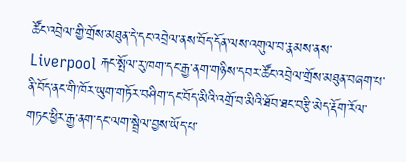ཚོང་འབྲེལ་གྱི་གྲོས་མཐུན་དེ་དང་འབྲེལ་ནས་བོད་དོན་ལས་འགུལ་བ་རྣམས་ནས་ Liverpool རྐང་སྤོལ་རུ་ཁག་དང་རྒྱ་ནག་གཉིས་དབར་ཚོང་འབྲེལ་གྲོས་མཐུན་བཞག་པ་ནི་བོད་ནང་གི་ཁོར་ཡུག་གཏོར་བཤིག་དང་བོད་མིའི་འགྲོ་བ་མིའི་ཐོབ་ཐང་བརྩི་མེད་རྡོག་རོལ་གཏང་ཕྱིར་རྒྱ་ནག་དང་ལག་སྦྲེལ་བྱས་ཡོད་པ་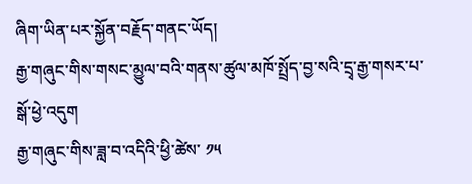ཞིག་ཡིན་པར་སྐྱོན་བརྗོད་གནང་ཡོད།
རྒྱ་གཞུང་གིས་གསང་མྱུལ་བའི་གནས་ཚུལ་མཁོ་སྤྲོད་བྱ་སའི་དྲྭ་རྒྱ་གསར་པ་སྒོ་ཕྱེ་འདུག
རྒྱ་གཞུང་གིས་ཟླ་བ་འདིའི་ཕྱི་ཚེས་ ༡༥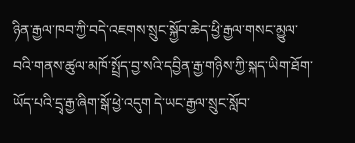ཉིན་རྒྱལ་ཁབ་ཀྱི་བདེ་འཇགས་སྲུང་སྐྱོབ་ཆེད་ཕྱི་རྒྱལ་གསང་མྱུལ་བའི་གནས་ཚུལ་མཁོ་སྤྲོད་བྱ་སའི་དབྱིན་རྒྱ་གཉིས་ཀྱི་སྐད་ཡིག་ཐོག་ཡོད་པའི་དྲྭ་རྒྱ་ཞིག་སྒོ་ཕྱེ་འདུག དེ་ཡང་རྒྱལ་སྲུང་སློབ་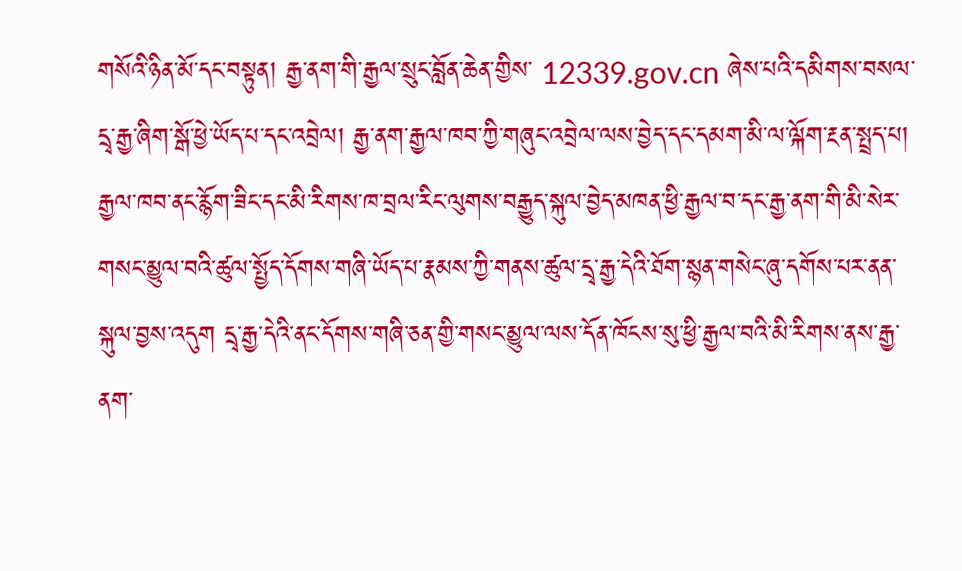གསོའི་ཉིན་མོ་དང་བསྟུན། རྒྱ་ནག་གི་རྒྱལ་སྲུང་བློན་ཆེན་གྱིས་ 12339.gov.cn ཞེས་པའི་དམིགས་བསལ་དྲྭ་རྒྱ་ཞིག་སྒོ་ཕྱེ་ཡོད་པ་དང་འབྲེལ། རྒྱ་ནག་རྒྱལ་ཁབ་ཀྱི་གཞུང་འབྲེལ་ལས་བྱེད་དང་དམག་མི་ལ་ལྐོག་རྔན་སྤྲད་པ། རྒྱལ་ཁབ་ནང་རྙོག་ཟིང་དང་མི་རིགས་ཁ་བྲལ་རིང་ལུགས་བརྒྱུད་སྐུལ་བྱེད་མཁན་ཕྱི་རྒྱལ་བ་དང་རྒྱ་ནག་གི་མི་སེར་གསང་མྱུལ་བའི་ཚུལ་སྤྱོད་དོགས་གཞི་ཡོད་པ་རྣམས་ཀྱི་གནས་ཚུལ་དྲྭ་རྒྱ་དེའི་ཐོག་སྙན་གསེང་ཞུ་དགོས་པར་ནན་སྐུལ་བྱས་འདུག དྲྭ་རྒྱ་དེའི་ནང་དོགས་གཞི་ཅན་གྱི་གསང་མྱུལ་ལས་དོན་ཁོངས་སུ་ཕྱི་རྒྱལ་བའི་མི་རིགས་ནས་རྒྱ་ནག་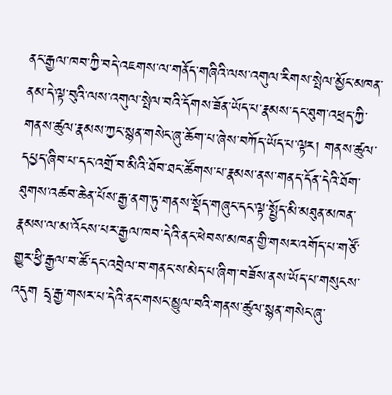ནང་རྒྱལ་ཁབ་ཀྱི་བདེ་འཇགས་ལ་གནོད་གཞིའི་ལས་འགུལ་རིགས་སྤེལ་མྱོང་མཁན་ནམ་དེ་ལྟ་བུའི་ལས་འགུལ་སྤེལ་བའི་དོགས་ཟོན་ཡོད་པ་རྣམས་དང་ཐུག་འཕྲད་ཀྱི་གནས་ཚུལ་རྣམས་ཀྱང་སྙན་གསེང་ཞུ་ཆོག་པ་ཞེས་བཀོད་ཡོད་པ་ལྟར། གནས་ཚུལ་དཔྱད་ཞིབ་པ་དང་འགྲོ་བ་མིའི་ཐོབ་ཐང་ཚོགས་པ་རྣམས་ནས་གནད་དོན་དེའི་ཐོག་ཐུགས་འཚབ་ཆེན་པོས་རྒྱ་ནག་ཏུ་གནས་སྡོད་གཞུང་དང་ལྟ་སྤྱོད་མི་མཐུན་མཁན་རྣམས་ལ་མ་འོངས་པར་རྒྱལ་ཁབ་དེའི་ནང་ཕེབས་མཁན་གྱི་གསར་འགོད་པ་གཙོ་གྱུར་ཕྱི་རྒྱལ་བ་ཚོ་དང་འབྲེལ་བ་གནང་ས་མེད་པ་ཞིག་བཟོས་ནས་ཡོད་པ་གསུངས་འདུག དྲྭ་རྒྱ་གསར་པ་དེའི་ནང་གསང་མྱུལ་བའི་གནས་ཚུལ་སྙན་གསེང་ཞུ་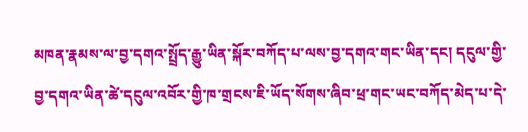མཁན་རྣམས་ལ་བྱ་དགའ་སྤྲོད་རྒྱུ་ཡིན་སྐོར་བཀོད་པ་ལས་བྱ་དགའ་གང་ཡིན་དང། དངུལ་གྱི་བྱ་དགའ་ཡིན་ཚེ་དངུལ་འབོར་གྱི་ཁ་གྲངས་ཇི་ཡོད་སོགས་ཞིབ་ཕྲ་གང་ཡང་བཀོད་མེད་པ་དེ་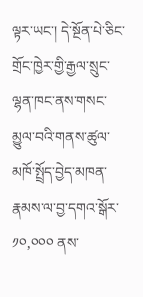ལྟར་ཡང་། དེ་སྔོན་པེ་ཅིང་གྲོང་ཁྱེར་གྱི་རྒྱལ་སྲུང་ལྷན་ཁང་ནས་གསང་མྱུལ་བའི་གནས་ཚུལ་མཁོ་སྤྲོད་བྱེད་མཁན་རྣམས་ལ་བྱ་དགའ་སྒོར་  ༡༠,༠༠༠ ནས་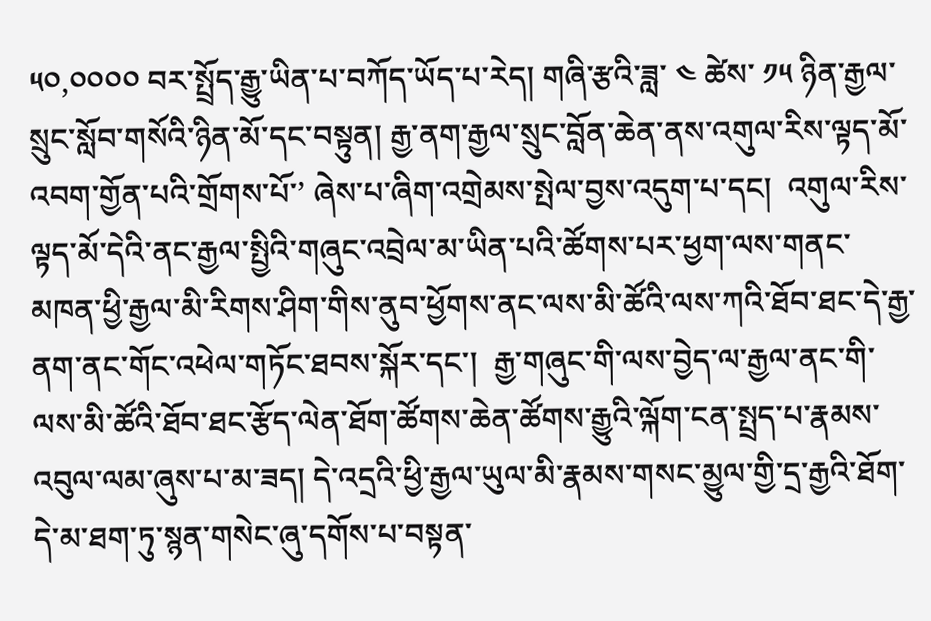༥༠,༠༠༠༠ བར་སྤྲོད་རྒྱུ་ཡིན་པ་བཀོད་ཡོད་པ་རེད། གཞི་རྩའི་ཟླ་ ༤ ཚེས་ ༡༥ ཉིན་རྒྱལ་སྲུང་སློབ་གསོའི་ཉིན་མོ་དང་བསྟུན། རྒྱ་ནག་རྒྱལ་སྲུང་བློན་ཆེན་ནས་འགུལ་རིས་ལྟད་མོ་འབག་གྱོན་པའི་གྲོགས་པོ་’ ཞེས་པ་ཞིག་འགྲེམས་སྤེལ་བྱས་འདུག་པ་དང།  འགུལ་རིས་ལྟད་མོ་དེའི་ནང་རྒྱལ་སྤྱིའི་གཞུང་འབྲེལ་མ་ཡིན་པའི་ཚོགས་པར་ཕྱག་ལས་གནང་མཁན་ཕྱི་རྒྱལ་མི་རིགས་ཤིག་གིས་ནུབ་ཕྱོགས་ནང་ལས་མི་ཚོའི་ལས་ཀའི་ཐོབ་ཐང་དེ་རྒྱ་ནག་ནང་གོང་འཕེལ་གཏོང་ཐབས་སྐོར་དང་།  རྒྱ་གཞུང་གི་ལས་བྱེད་ལ་རྒྱལ་ནང་གི་ལས་མི་ཚོའི་ཐོབ་ཐང་རྩོད་ལེན་ཐོག་ཚོགས་ཆེན་ཚོགས་རྒྱུའི་ལྐོག་ངན་སྤྲད་པ་རྣམས་འབུལ་ལམ་ཞུས་པ་མ་ཟད། དེ་འདྲའི་ཕྱི་རྒྱལ་ཡུལ་མི་རྣམས་གསང་མྱུལ་གྱི་དྲ་རྒྱའི་ཐོག་དེ་མ་ཐག་ཏུ་སྙན་གསེང་ཞུ་དགོས་པ་བསྟན་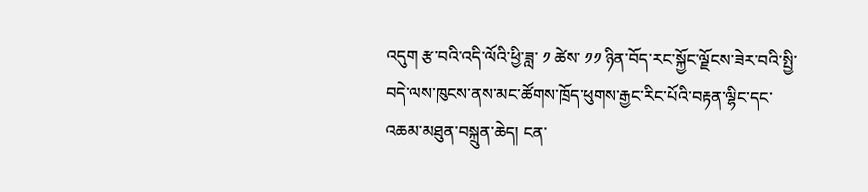འདུག རྩ་བའི་འདི་ལོའི་ཕྱི་ཟླ་ ༡ ཚེས་ ༡༡ ཉིན་བོད་རང་སྐྱོང་ལྗོངས་ཟེར་བའི་སྤྱི་བདེ་ལས་ཁུངས་ནས་མང་ཚོགས་ཁྲོད་ཕུགས་རྒྱང་རིང་པོའི་བརྟན་ལྷིང་དང་འཆམ་མཐུན་བསྐྲུན་ཆེད། ངན་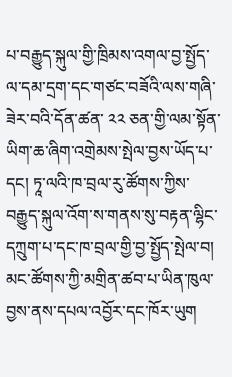པ་བརྒྱུད་སྐུལ་གྱི་ཁྲིམས་འགལ་བྱ་སྤྱོད་ལ་དམ་དྲག་དང་གཙང་བཟོའི་ལས་གཞི་ཟེར་བའི་དོན་ཚན་ ༢༢ ཅན་གྱི་ལམ་སྟོན་ཡིག་ཆ་ཞིག་འགྲེམས་སྤེལ་བྱས་ཡོད་པ་དང། ཏཱ་ལའི་ཁ་བྲལ་རུ་ཚོགས་ཀྱིས་བརྒྱུད་སྐུལ་འོག་ས་གནས་སུ་བརྟན་ལྷིང་དཀྲུག་པ་དང་ཁ་བྲལ་གྱི་བྱ་སྤྱོད་སྤེལ་བ། མང་ཚོགས་ཀྱི་མགྲིན་ཚབ་པ་ཡིན་ཁུལ་བྱས་ནས་དཔལ་འབྱོར་དང་ཁོར་ཡུག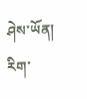ཤེས་ཡོན། རིག་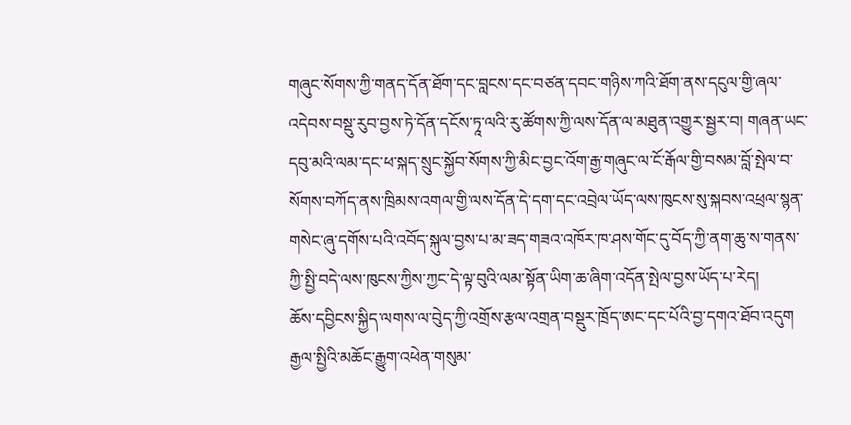གཞུང་སོགས་ཀྱི་གནད་དོན་ཐོག་དང་བླངས་དང་བཙན་དབང་གཉིས་ཀའི་ཐོག་ནས་དངུལ་གྱི་ཞལ་འདེབས་བསྡུ་རུབ་བྱས་ཏེ་དོན་དངོས་ཏཱ་ལའི་རུ་ཚོགས་ཀྱི་ལས་དོན་ལ་མཐུན་འགྱུར་སྦྱར་བ། གཞན་ཡང་དབུ་མའི་ལམ་དང་ཕ་སྐད་སྲུང་སྐྱོབ་སོགས་ཀྱི་མིང་བྱང་འོག་རྒྱ་གཞུང་ལ་ངོ་རྒོལ་གྱི་བསམ་བློ་སྤེལ་བ་སོགས་བཀོད་ནས་ཁྲིམས་འགལ་གྱི་ལས་དོན་དེ་དག་དང་འབྲེལ་ཡོད་ལས་ཁུངས་སུ་སྐབས་འཕྲལ་སྙན་གསེང་ཞུ་དགོས་པའི་འབོད་སྐུལ་བྱས་པ་མ་ཟད་གཟའ་འཁོར་ཁ་ཤས་གོང་དུ་བོད་ཀྱི་ནག་ཆུ་ས་གནས་ཀྱི་སྤྱི་བདེ་ལས་ཁུངས་ཀྱིས་ཀྱང་དེ་ལྟ་བུའི་ལམ་སྟོན་ཡིག་ཆ་ཞིག་འདོན་སྤེལ་བྱས་ཡོད་པ་རེད།
ཆོས་དབྱིངས་སྐྱིད་ལགས་ལ་བེུད་ཀྱི་འགྲོས་རྩལ་འགྲན་བསྡུར་ཁྲོད་ཨང་དང་པོའི་བྱ་དགའ་ཐོབ་འདུག
རྒྱལ་སྤྱིའི་མཆོང་རྒྱུག་འཕེན་གསུམ་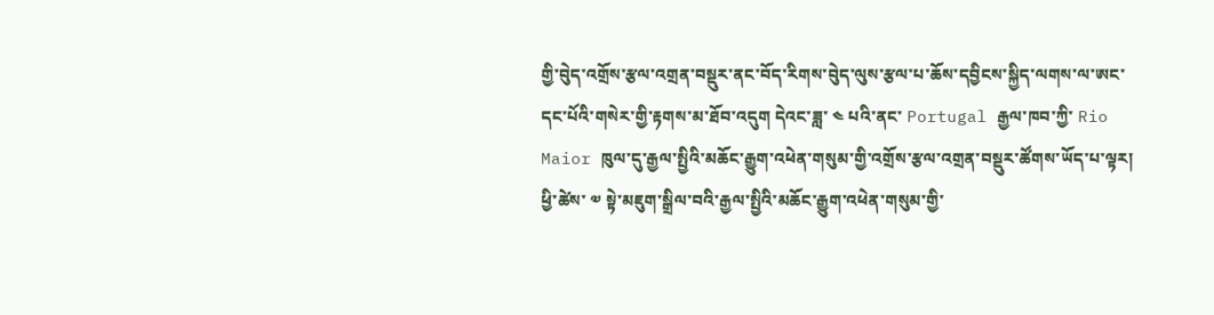གྱི་བེུད་འགྲོས་རྩལ་འགྲན་བསྡུར་ནང་བོད་རིགས་བེུད་ལུས་རྩལ་པ་ཆོས་དབྱིངས་སྐྱིད་ལགས་ལ་ཨང་དང་པོའི་གསེར་གྱི་རྟགས་མ་ཐོབ་འདུག དེའང་ཟླ་ ༤ པའི་ནང་ Portugal རྒྱལ་ཁབ་ཀྱི་ Rio Maior ཁུལ་དུ་རྒྱལ་སྤྱིའི་མཆོང་རྒྱུག་འཕེན་གསུམ་གྱི་འགྲོས་རྩལ་འགྲན་བསྡུར་ཚོགས་ཡོད་པ་ལྟར། ཕྱི་ཚེས་ ༧ སྟེ་མཇུག་སྒྲིལ་བའི་རྒྱལ་སྤྱིའི་མཆོང་རྒྱུག་འཕེན་གསུམ་གྱི་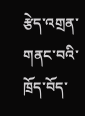རྩེད་འགྲན་གནང་བའི་ཁྲོད་བོད་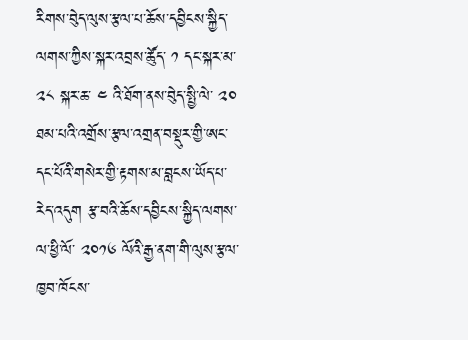རིགས་བེུད་ལུས་རྩལ་པ་ཆོས་དབྱིངས་སྐྱིད་ལགས་ཀྱིས་སྐར་འབྲས་ཚོུད་ ༡ དང་སྐར་མ་   ༢༨ སྐར་ཆ་ ༤ འི་ཐོག་ནས་བེུད་སྤྱི་ལེ་ ༢༠ ཐམ་པའི་འགྲོས་རྩལ་འགྲན་བསྡུར་གྱི་ཨང་དང་པོའི་གསེར་གྱི་རྟགས་མ་བླངས་ཡོད་པ་རེད་འདུག རྩ་བའི་ཆོས་དབྱིངས་སྐྱིད་ལགས་ལ་ཕྱི་ལོ་ ༢༠༡༦ ལོའི་རྒྱ་ནག་གི་ལུས་རྩལ་ཁྱབ་ཁོངས་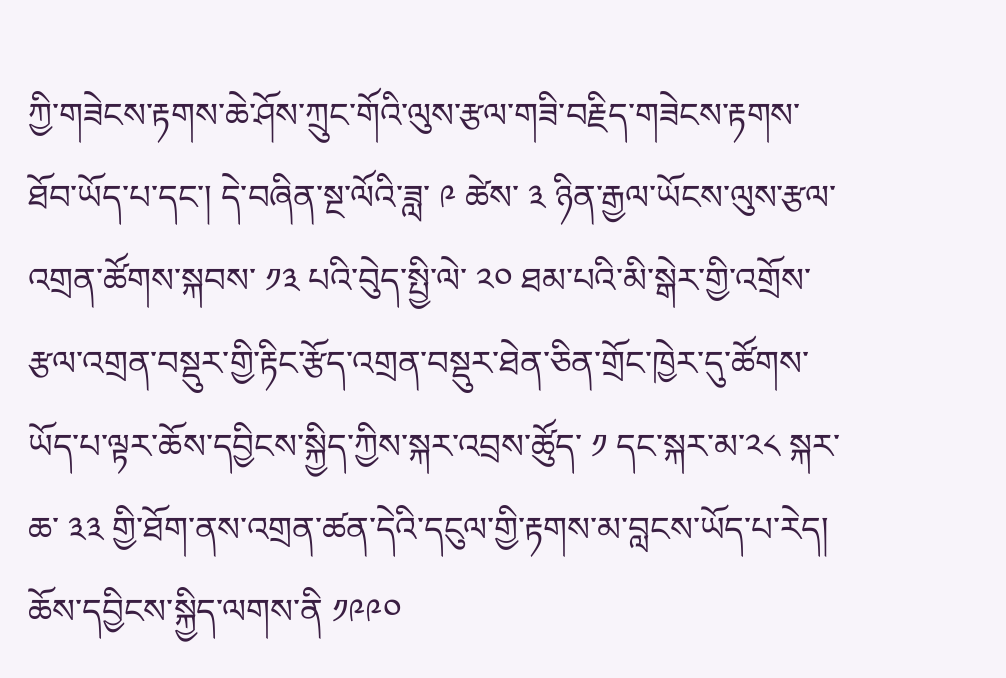ཀྱི་གཟེངས་རྟགས་ཆེ་ཤོས་ཀྲུང་གོའི་ལུས་རྩལ་གཟི་བརྗིད་གཟེངས་རྟགས་ཐོབ་ཡོད་པ་དང་། དེ་བཞིན་སྔ་ལོའི་ཟླ་ ༩ ཚེས་ ༣ ཉིན་རྒྱལ་ཡོངས་ལུས་རྩལ་འགྲན་ཚོགས་སྐབས་ ༡༣ པའི་བེུད་སྤྱི་ལེ་ ༢༠ ཐམ་པའི་མི་སྒེར་གྱི་འགྲོས་རྩལ་འགྲན་བསྡུར་གྱི་རྟིང་རྩོད་འགྲན་བསྡུར་ཐེན་ཅིན་གྲོང་ཁྱེར་དུ་ཚོགས་ཡོད་པ་ལྟར་ཆོས་དབྱིངས་སྐྱིད་ཀྱིས་སྐར་འབྲས་ཚོུད་ ༡ དང་སྐར་མ་༢༨ སྐར་ཆ་ ༣༣ གྱི་ཐོག་ནས་འགྲན་ཚན་དེའི་དངུལ་གྱི་རྟགས་མ་བླངས་ཡོད་པ་རེད། ཆོས་དབྱིངས་སྐྱིད་ལགས་ནི ༡༩༩༠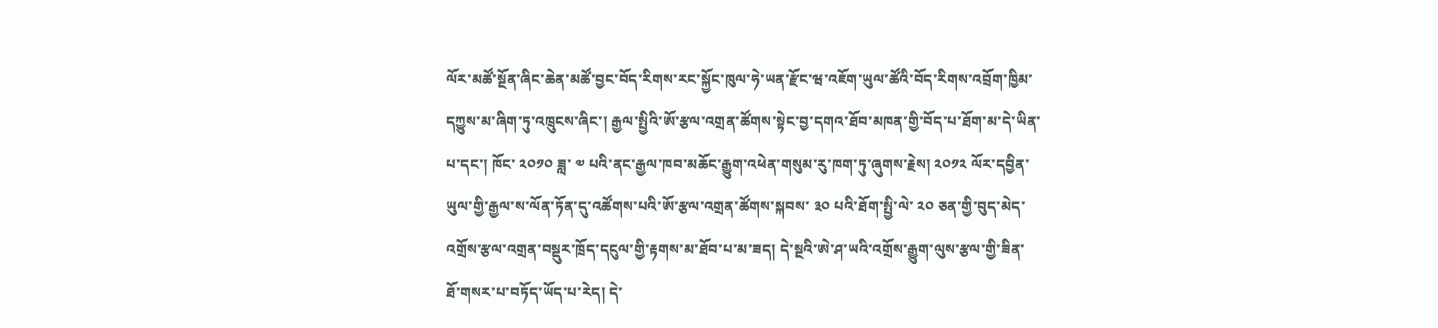ལོར་མཚོ་སྔོན་ཞིང་ཆེན་མཚོ་བྱང་བོད་རིགས་རང་སྐྱོང་ཁུལ་ཧེ་ཡན་རྫོང་ཝ་འཇོག་ཡུལ་ཚོའི་བོད་རིགས་འབྲོག་ཁྱིམ་དཀྱུས་མ་ཞིག་ཏུ་འཁྲུངས་ཞིང་། རྒྱལ་སྤྱིའི་ཨོ་རྩལ་འགྲན་ཚོགས་སྟེང་བྱ་དགའ་ཐོབ་མཁན་གྱི་བོད་པ་ཐོག་མ་དེ་ཡིན་པ་དང་། ཁོང་ ༢༠༡༠ ཟླ་ ༧ པའི་ནང་རྒྱལ་ཁབ་མཆོང་རྒྱུག་འཕེན་གསུམ་རུ་ཁག་ཏུ་ཞུགས་རྗེས། ༢༠༡༢ ལོར་དབྱིན་ཡུལ་གྱི་རྒྱལ་ས་ལོན་ཏོན་དུ་འཚོགས་པའི་ཨོ་རྩལ་འགྲན་ཚོགས་སྐབས་ ༣༠ པའི་ཐོག་སྤྱི་ལེ་ ༢༠ ཅན་གྱི་བུད་མེད་འགྲོས་རྩལ་འགྲན་བསྡུར་ཁྲོད་དངུལ་གྱི་རྟགས་མ་ཐོབ་པ་མ་ཟད། དེ་སྔའི་ཨེ་ཤ་ཡའི་འགྲོས་རྒྱུག་ལུས་རྩལ་གྱི་ཟིན་ཐོ་གསར་པ་བཏོད་ཡོད་པ་རེད། དེ་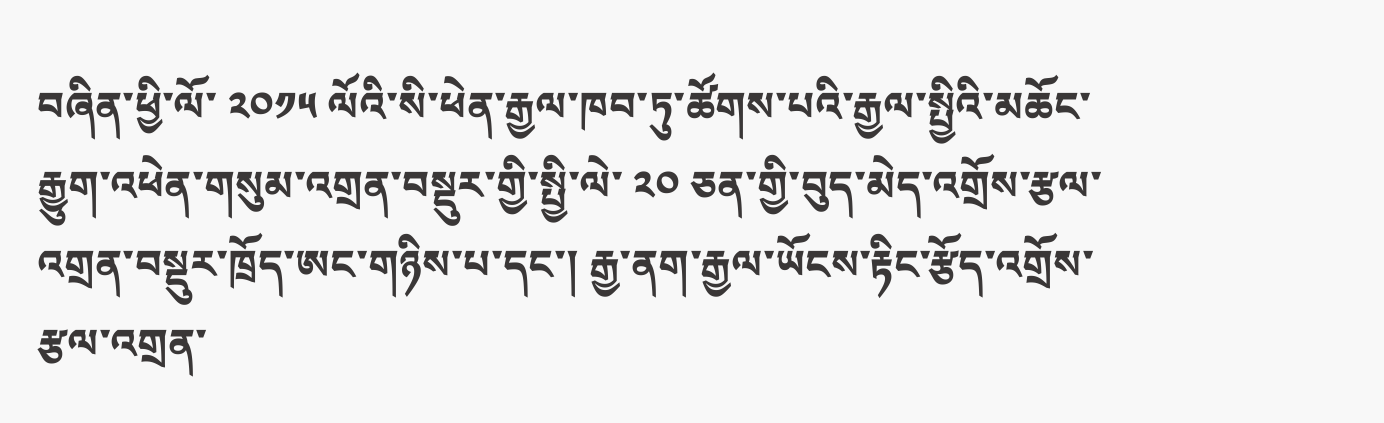བཞིན་ཕྱི་ལོ་ ༢༠༡༥ ལོའི་སི་ཕེན་རྒྱལ་ཁབ་ཏུ་ཚོགས་པའི་རྒྱལ་སྤྱིའི་མཆོང་རྒྱུག་འཕེན་གསུམ་འགྲན་བསྡུར་གྱི་སྤྱི་ལེ་ ༢༠ ཅན་གྱི་བུད་མེད་འགྲོས་རྩལ་འགྲན་བསྡུར་ཁྲོད་ཨང་གཉིས་པ་དང་། རྒྱ་ནག་རྒྱལ་ཡོངས་རྟིང་རྩོད་འགྲོས་རྩལ་འགྲན་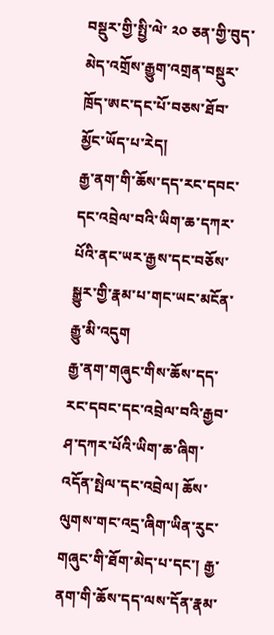བསྡུར་གྱི་སྤྱི་ལེ་ ༢༠ ཅན་གྱི་བུད་མེད་འགྲོས་རྒྱུག་འགྲན་བསྡུར་ཁྲོད་ཨང་དང་པོ་བཅས་ཐོབ་མྱོང་ཡོད་པ་རེད།
རྒྱ་ནག་གི་ཆོས་དད་རང་དབང་དང་འབྲེལ་བའི་ཡིག་ཆ་དཀར་པོའི་ནང་ཡར་རྒྱས་དང་བཅོས་སྒྱུར་གྱི་རྣམ་པ་གང་ཡང་མངོན་རྒྱུ་མི་འདུག
རྒྱ་ནག་གཞུང་གིས་ཆོས་དད་རང་དབང་དང་འབྲེལ་བའི་རྒྱབ་ཤ་དཀར་པོའི་ཡིག་ཆ་ཞིག་འདོན་སྤེལ་དང་འབྲེལ། ཆོས་ལུགས་གང་འདྲ་ཞིག་ཡིན་རུང་གཞུང་གི་ཐོག་མེད་པ་དང་། རྒྱ་ནག་གི་ཆོས་དད་ལས་དོན་རྣམ་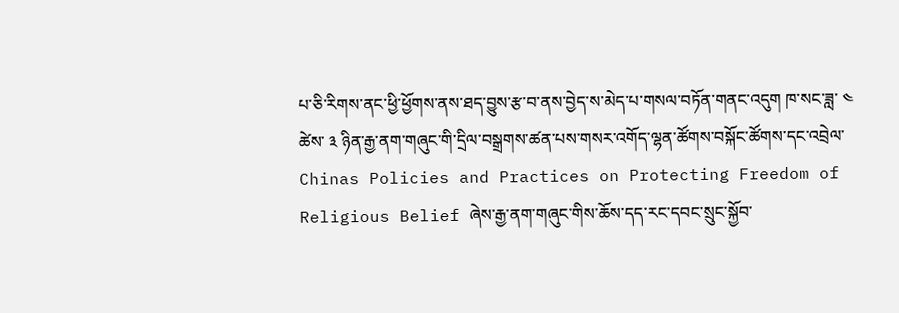པ་ཅི་རིགས་ནང་ཕྱི་ཕྱོགས་ནས་ཐད་བྱུས་རྩ་བ་ནས་བྱེད་ས་མེད་པ་གསལ་བཏོན་གནང་འདུག ཁ་སང་ཟླ་ ༤ ཚེས་ ༣ ཉིན་རྒྱ་ནག་གཞུང་གི་དྲིལ་བསྒྲགས་ཚན་པས་གསར་འགོད་ལྷན་ཚོགས་བསྐོང་ཚོགས་དང་འབྲེལ་ Chinas Policies and Practices on Protecting Freedom of Religious Belief ཞེས་རྒྱ་ནག་གཞུང་གིས་ཆོས་དད་རང་དབང་སྲུང་སྐྱོབ་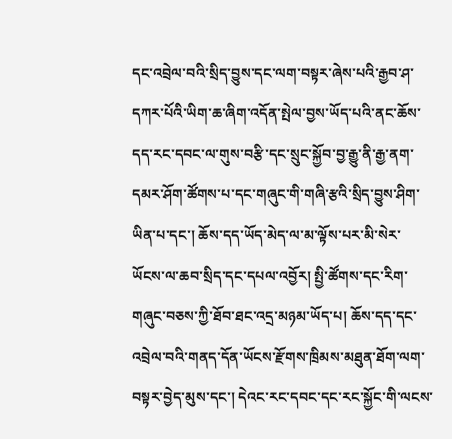དང་འབྲེལ་བའི་སྲིད་བྱུས་དང་ལག་བསྟར་ཞེས་པའི་རྒྱབ་ཤ་དཀར་པོའི་ཡིག་ཆ་ཞིག་འདོན་སྤེལ་བྱས་ཡོད་པའི་ནང་ཆོས་དད་རང་དབང་ལ་གུས་བརྩི་དང་སྲུང་སྐྱོབ་བྱ་རྒྱུ་ནི་རྒྱ་ནག་དམར་ཤོག་ཚོགས་པ་དང་གཞུང་གི་གཞི་རྩའི་སྲིད་བྱུས་ཤིག་ཡིན་པ་དང་། ཆོས་དད་ཡོད་མེད་ལ་མ་ལྟོས་པར་མི་སེར་ཡོངས་ལ་ཆབ་སྲིད་དང་དཔལ་འབྱོར། སྤྱི་ཚོགས་དང་རིག་གཞུང་བཅས་ཀྱི་ཐོབ་ཐང་འདྲ་མཉམ་ཡོད་པ། ཆོས་དད་དང་འབྲེལ་བའི་གནད་དོན་ཡོངས་རྫོགས་ཁྲིམས་མཐུན་ཐོག་ལག་བསྟར་བྱེད་མུས་དང་། དེའང་རང་དབང་དང་རང་སྐྱོང་གི་ལངས་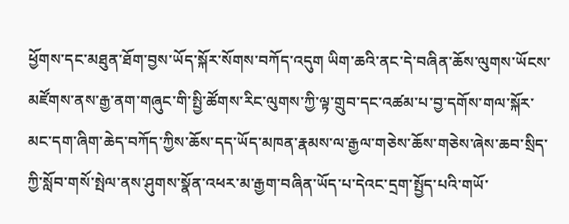ཕྱོགས་དང་མཐུན་ཐོག་བྱས་ཡོད་སྐོར་སོགས་བཀོད་འདུག ཡིག་ཆའི་ནང་དེ་བཞིན་ཆོས་ལུགས་ཡོངས་མཛོགས་ནས་རྒྱ་ནག་གཞུང་གི་སྤྱི་ཚོགས་རིང་ལུགས་ཀྱི་ལྟ་གྲུབ་དང་འཚམ་པ་བྱ་དགོས་གལ་སྐོར་མང་དག་ཞིག་ཆེད་བཀོད་ཀྱིས་ཆོས་དད་ཡོད་མཁན་རྣམས་ལ་རྒྱལ་གཅེས་ཆོས་གཅེས་ཞེས་ཆབ་སྲིད་ཀྱི་སློབ་གསོ་སྤེལ་ནས་ཤུགས་སྣོན་འཕར་མ་རྒྱག་བཞིན་ཡོད་པ་དེའང་དྲག་སྤྱོད་པའི་གཡོ་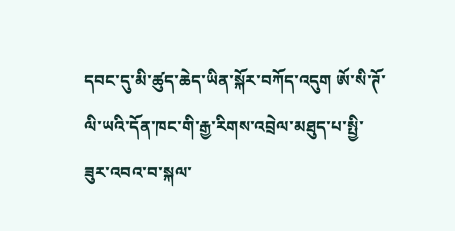དབང་དུ་མི་ཚུད་ཆེད་ཡིན་སྐོར་བཀོད་འདུག ཨོ་སི་ཊོ་ལི་ཡའི་དོན་ཁང་གི་རྒྱ་རིགས་འབྲེལ་མཐུད་པ་སྤྱི་ཟུར་འབའ་བ་སྐལ་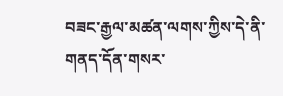བཟང་རྒྱལ་མཚན་ལགས་ཀྱིས་དེ་ནི་གནད་དོན་གསར་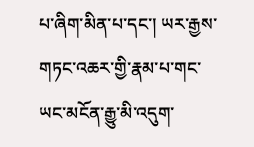པ་ཞིག་མིན་པ་དང་། ཡར་རྒྱས་གཏང་འཆར་གྱི་རྣམ་པ་གང་ཡང་མངོན་རྒྱུ་མི་འདུག་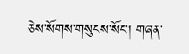ཅེས་སོགས་གསུངས་སོང་། གཞན་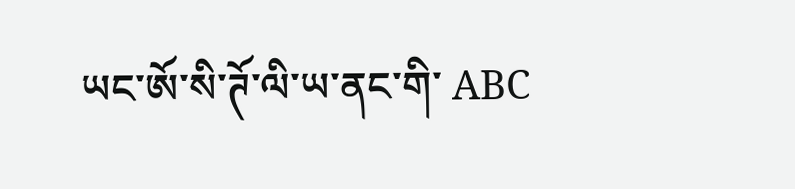ཡང་ཨོ་སི་ཊོ་ལི་ཡ་ནང་གི་ ABC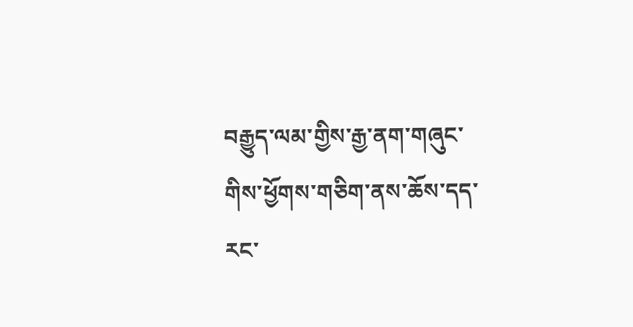བརྒྱུད་ལམ་གྱིས་རྒྱ་ནག་གཞུང་གིས་ཕྱོགས་གཅིག་ནས་ཆོས་དད་རང་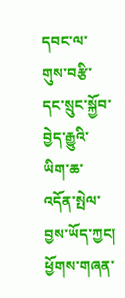དབང་ལ་གུས་བརྩི་དང་སྲུང་སྐྱོབ་བྱེད་རྒྱུའི་ཡིག་ཆ་འདོན་སྤེལ་བྱས་ཡོད་ཀྱང། ཕྱོགས་གཞན་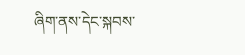ཞིག་ནས་དེང་སྐབས་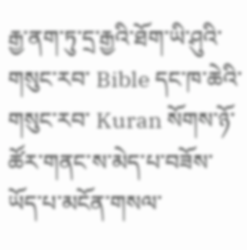རྒྱ་ནག་ཏུ་དྲ་རྒྱའི་ཐོག་ཡི་ཤུའི་གསུང་རབ་ Bible དང་ཁ་ཆེའི་གསུང་རབ་ Kuran སོགས་ཉོ་ཚོར་གནང་ས་མེད་པ་བཟོས་ཡོད་པ་མངོན་གསལ་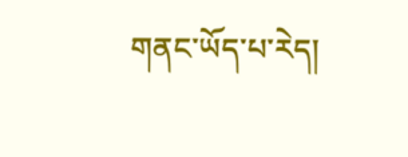གནང་ཡོད་པ་རེད།